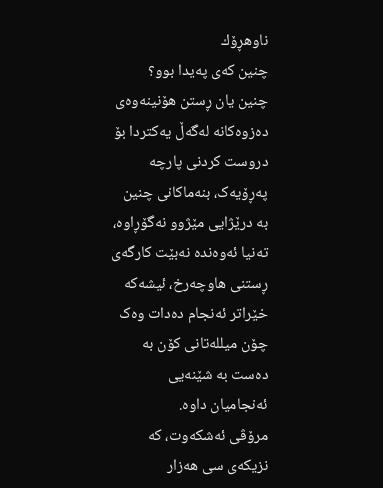ناوهڕۆك
چنین کەی پەیدا بوو؟
چنین یان ڕستن هۆنینەوەی دەزوەکانە لەگەڵ یەکتردا بۆ دروست کردنی پارچە پەڕۆیەک، بنەماکانی چنین بە درێژایی مێژوو نەگۆڕاوە، تەنیا ئەوەندە نەبێت کارگەی ڕستنی هاوچەرخ، ئیشەکە خێراتر ئەنجام دەدات وەک چۆن میللەتانی کۆن بە دەست بە شێنەیی ئەنجامیان داوە.
مرۆڤی ئەشکەوت، کە نزیکەی سی هەزار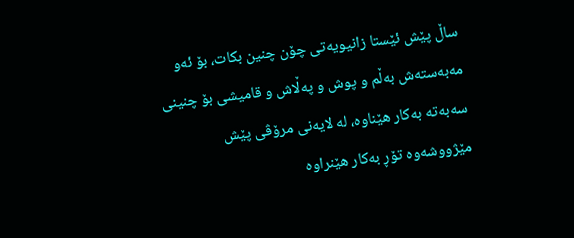ساڵ پێش ئێستا زانیویەتی چۆن چنین بکات، بۆ ئەو مەبەستەش بەڵم و پوش و پەڵاش و قامیشی بۆ چنینی سەبەتە بەکار هێناوە، لە لایەنی مرۆڤی پێش مێژووشەوە تۆڕ بەکار هێنراوە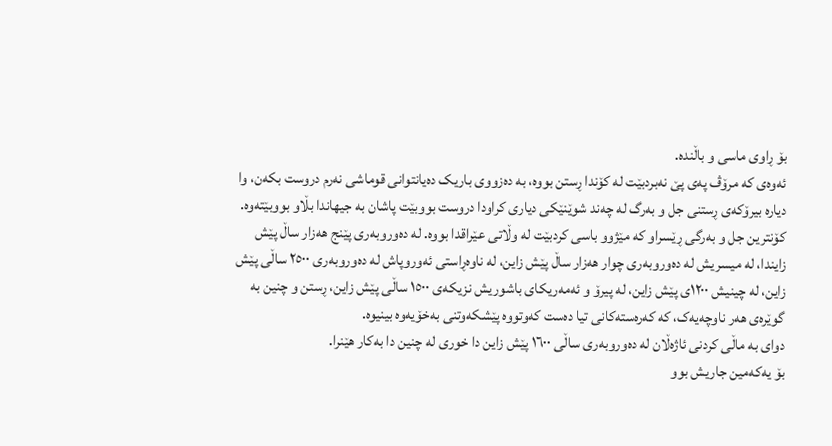بۆ ڕاوی ماسی و باڵندە.
ئەوەی کە مرۆڤ پەی پێ نەبردبێت لە کۆندا ڕستن بووە، بە دەزووی باریک دەیانتوانی قوماشی نەرم دروست بکەن، وا دیارە بیرۆکەی ڕستنی جل و بەرگ لە چەند شوێنێکی دیاری کراودا دروست بووبێت پاشان بە جیهاندا بڵاو بووبێتەوە.
کۆنترین جل و بەرگی ڕێسراو کە مێژوو باسی کردبێت لە وڵاتی عێراقدا بووە. لە دەوروبەری پێنج هەزار ساڵ پێش زایندا، لە میسریش لە دەوروبەری چوار هەزار ساڵ پێش زاین، لە ناوەڕاستی ئەوروپاش لە دەوروبەری ٢٥٠٠ ساڵی پێش زاین، لە چینیش ١٢٠٠ی پێش زاین، لە پیرۆ و ئەمەریکای باشوریش نزیکەی ١٥٠٠ ساڵی پێش زاین، ڕستن و چنین بە گوێرەی هەر ناوچەیەک، کە کەرەستەکانی تیا دەست کەوتووە پێشکەوتنی بەخۆیەوە بینیوە.
دوای بە ماڵی کردنی ئاژەڵان لە دەوروبەری ساڵی ١٦٠٠ پێش زاین دا خوری لە چنین دا بەکار هێنرا.
بۆ یەکەمین جاریش بوو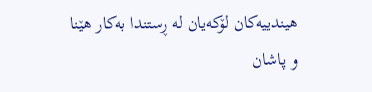هیندییەکان لۆکەیان لە ڕستندا بەکار هێنا و پاشان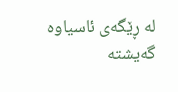لە ڕێگەی ئاسیاوە گەیشتە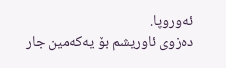ئەوروپا.
دەزوی ئاوریشم بۆ یەکەمین جار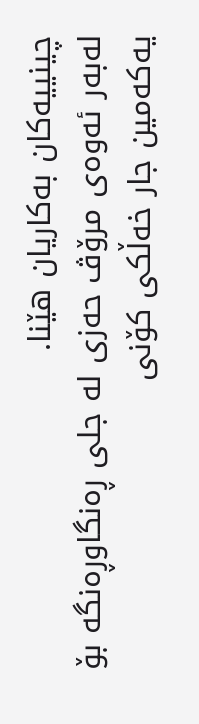چینییەکان بەکاریان هێنا.
لەبەر ئەوەی مرۆڤ حەزی لە جلی ڕەنگاوڕەنگە بۆ یەکەمین جار خەڵکی کۆنی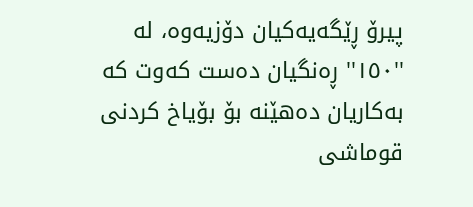پیرۆ ڕێگەیەکیان دۆزیەوە، لە ''١٥٠'' ڕەنگیان دەست کەوت کە بەکاریان دەهێنە بۆ بۆیاخ کردنی قوماشی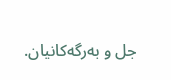جل و بەرگەکانیان.